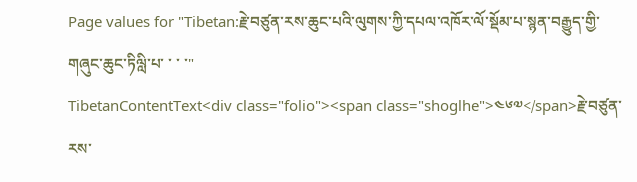Page values for "Tibetan:རྗེ་བཙུན་རས་ཆུང་པའི་ལུགས་ཀྱི་དཔལ་འཁོར་ལོ་སྡོམ་པ་སྙན་བརྒྱུད་གྱི་གཞུང་ཆུང་ཏིལླི་པ་ ་ ་ ་"
TibetanContentText<div class="folio"><span class="shoglhe">༤༦༧</span>རྗེ་བཙུན་རས་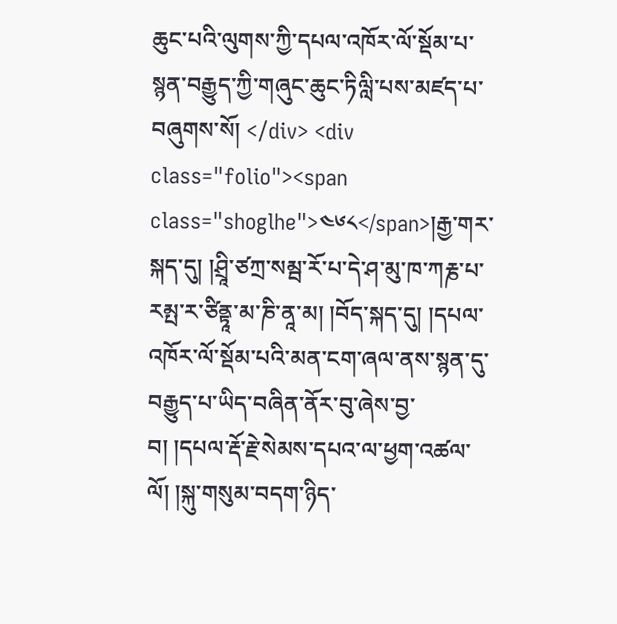ཆུང་པའི་ལུགས་ཀྱི་དཔལ་འཁོར་ལོ་སྡོམ་པ་སྙན་བརྒྱུད་ཀྱི་གཞུང་ཆུང་ཏིལླི་པས་མཛད་པ་བཞུགས་སོ། </div> <div class="folio"><span class="shoglhe">༤༦༨</span>།རྒྱ་གར་སྐད་དུ། །ཤྲཱི་ཙཀྲ་སམྦ་རོ་པ་དེ་ཤ་མུ་ཁ་ཀརྞ་པ་རམྤ་ར་ཙིནྟཱ་མ་ཎི་ནཱ་མ། །བོད་སྐད་དུ། །དཔལ་འཁོར་ལོ་སྡོམ་པའི་མན་ངག་ཞལ་ནས་སྙན་དུ་བརྒྱུད་པ་ཡིད་བཞིན་ནོར་བུ་ཞེས་བྱ་བ། །དཔལ་རྡོ་རྗེ་སེམས་དཔའ་ལ་ཕྱག་འཚལ་ལོ། །སྐུ་གསུམ་བདག་ཉིད་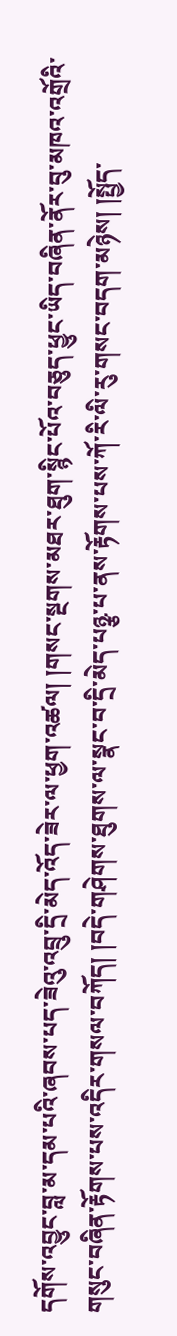དགོས་འབྱུང་བླ་མ་དམ་པའི་ཞབས་པད་ཟེའུ་འབྲུ་དྲི་མེད་འོད་ཟེར་ལ་ཕྱག་འཚལ། །གསང་སྔགས་མཐར་ཐུག་སྙིང་པོའ་བཅུད་ཕྱུང་ཡིད་བཞིན་ནོར་བུ་མཁའ་འགྲོའི་གསུང་བཞིན་རྟོགས་པས་འདིར་གསལ་བཀོད། །བདེ་གཤེགས་ཐུགས་ལ་སྣང་བ་དྲི་མེད་པཉྩ་པ་ནས་རྟོགས་པས་ཀོ་རི་ལི་རུ་གསང་བདག་མཉེས། །སྤྱོད་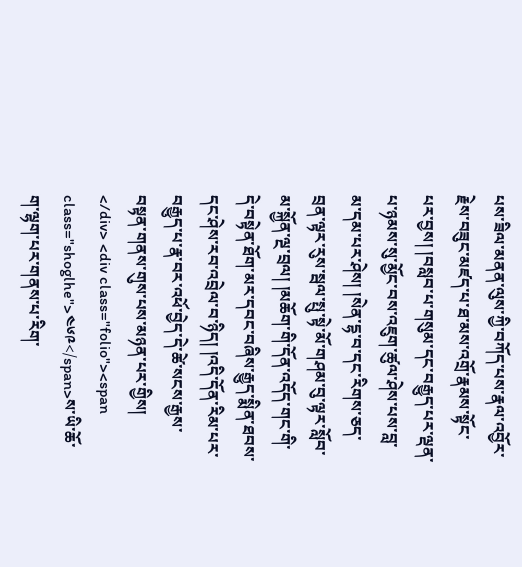པས་ཟིལ་མནན་ལུས་ཀྱི་བཀོད་པས་རྣལ་འབྱོར་རྗེས་བཟུང་མཛད་པ་ཐ་མས་འགྲོ་རྣམས་སྟོང་པར་བྱས། །བསླབ་པ་གསུམ་དང་བརྒྱུད་པར་ལྡན་པ་ཉམས་སུ་མྱོང་བས་འཇུག་ཚུལ་ཤེས་པས་བླ་མ་དམ་པར་ཤེས། །སེན་དྷ་བ་དང་རིགས་ཅད་བྲན་ལྟར་རུས་སྦལ་སྤུ་སྟེ་མོ་གཤམ་བུ་ལྟར་སློབ་མ་སྐྱོན་ལྔ་བྲལ། །མཆོག་གི་དོན་འདོད་གང་གི་དེ་བསྟེན་ཐོག་མར་དབང་བཞིས་རྒྱུད་སྨིན་ཐབས་དང་ཤེས་རབ་འབྲེལ་བ་ཉིད། །འདི་དོན་རིམ་པར་བརྒྱུད་པ་རྣ་བར་འཕོ་བྱེད་དེ་ཚེ་སངས་རྒྱས་བསྟན་གནས་གུས་པས་མཉན་པར་གྱིས། </div> <div class="folio"><span class="shoglhe">༤༦༩</span>ས་ཡི་ཆོ་ག་ལྷག་པར་གནས་པ་རིག་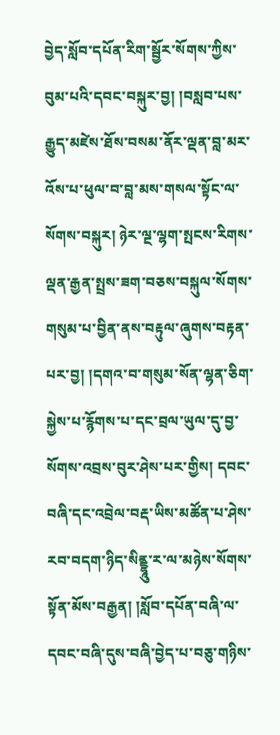བྱེད་སློབ་དཔོན་རིག་སྦྱོར་སོགས་ཀྱིས་བུམ་པའི་དབང་བསྐུར་བྱ། །བསླབ་པས་རྒྱུད་མཛེས་ཐོས་བསམ་ནོར་ལྡན་བླ་མར་འོས་པ་ཕུལ་བ་བླ་མས་གསལ་སྟོང་ལ་སོགས་བསྐུར། ཉེར་ལྔ་ལྷག་སྤངས་རིགས་ལྡན་རྒྱན་སྤྲས་ཟག་བཅས་བསྐུལ་སོགས་གསུམ་པ་བྱིན་ནས་བརྟུལ་ཞུགས་བརྟན་པར་བྱ། །དགའ་བ་གསུམ་སོན་ལྷན་ཅིག་སྐྱེས་པ་རྙོགས་པ་དང་བྲལ་ཡུལ་དུ་བྱ་སོགས་འབྲས་བུར་ཤེས་པར་གྱིས། དབང་བཞི་དང་འབྲེལ་བརྡ་ཡིས་མཚོན་པ་ཤེས་རབ་བདག་ཉིད་སིནྡྷཱུ་ར་ལ་མཉེས་སོགས་སྟོན་མོས་བརྒྱན། །སློབ་དཔོན་བཞི་ལ་དབང་བཞི་དུས་བཞི་བྱེད་པ་བཅུ་གཉིས་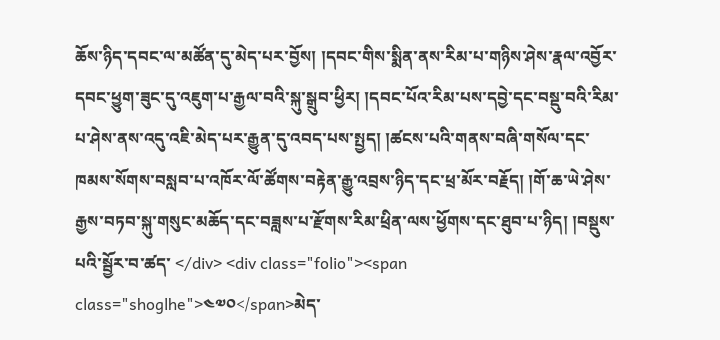ཆོས་ཉིད་དབང་ལ་མཚོན་དུ་མེད་པར་བྱོས། །དབང་གིས་སྨིན་ནས་རིམ་པ་གཉིས་ཤེས་རྣལ་འབྱོར་དབང་ཕྱུག་ཟུང་དུ་འཇུག་པ་རྒྱལ་བའི་སྐུ་སྒྲུབ་ཕྱིར། །དབང་པོའ་རིམ་པས་དབྱེ་དང་བསྡུ་བའི་རིམ་པ་ཤེས་ནས་འདུ་འཇི་མེད་པར་རྒྱུན་དུ་འབད་པས་སྤྱད། །ཚངས་པའི་གནས་བཞི་གསོལ་དང་ཁམས་སོགས་བསླབ་པ་འཁོར་ལོ་ཚོགས་བརྟེན་རྒྱུ་འབྲས་ཉིད་དང་ཕྲ་མོར་བརྗོད། །གོ་ཆ་ཡེ་ཤེས་རྒྱས་བཏབ་སྐུ་གསུང་མཆོད་དང་བཟླས་པ་རྫོགས་རིམ་ཕྲིན་ལས་ཕྱོགས་དང་ཐུབ་པ་ཉིད། །བསྡུས་པའི་སྦྱོར་བ་ཚད་ </div> <div class="folio"><span class="shoglhe">༤༧༠</span>མེད་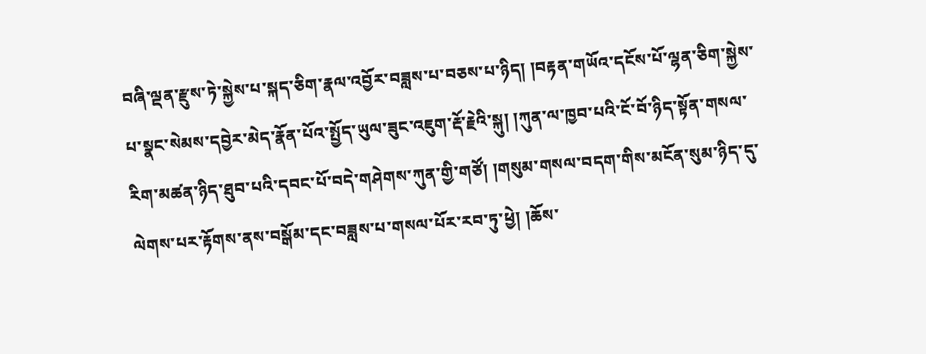བཞི་ལྡན་རྫུས་ཏེ་སྐྱེས་པ་སྐད་ཅིག་རྣལ་འབྱོར་བཟླས་པ་བཅས་པ་ཉིད། །བརྟན་གཡོའ་དངོས་པོ་ལྷན་ཅིག་སྐྱེས་པ་སྣང་སེམས་དབྱེར་མེད་རྣོན་པོའ་སྤྱོད་ཡུལ་ཟུང་འཇུག་རྡོ་རྗེའི་སྐུ། །ཀུན་ལ་ཁྱབ་པའི་ངོ་བོ་ཉིད་སྟོན་གསལ་རིག་མཚན་ཉིད་ཐུབ་པའི་དབང་པོ་བདེ་གཤེགས་ཀུན་གྱི་གཙོ། །གསུམ་གསལ་བདག་གིས་མངོན་སུམ་ཉིད་དུ་ལེགས་པར་རྟོགས་ནས་བསྒོམ་དང་བཟླས་པ་གསལ་པོར་རབ་ཏུ་ཕྱེ། །ཆོས་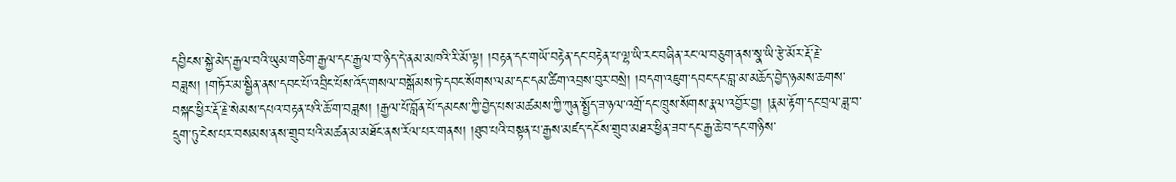དབྱིངས་སྐྱེ་མེད་རྒྱལ་བའི་ཡུམ་གཅིག་རྒྱལ་དང་རྒྱལ་བ་ཉིད་དེ་ནམ་མཁའི་རི་མོ་ལྟ། །བརྟན་དང་གཡོ་བརྟེན་དང་བརྟེན་པ་ལྷ་ཡི་རང་བཞིན་རང་ལ་བཅུག་ནས་སྣ་ཡི་རྩེ་མོར་རྡོ་རྗེ་བཟླས། །གཏོར་མ་སྦྱིན་ནས་དབང་པོ་འབྲིང་པོས་འོད་གསལ་བསྒོམས་ཏེ་དབང་སོགས་ལམ་དང་དམ་ཚིག་འབྲས་བུར་བསྲེ། །བདག་འཇུག་དབང་དང་བླ་མ་མཆོད་བྱེད་ཉམས་ཆགས་བསྐང་ཕྱིར་རྡོ་རྗེ་སེམས་དཔའ་བརྟན་པའི་ཆོ་ག་བཟླས། །རྒྱལ་པོ་བློན་པོ་དམངས་ཀྱི་བྱེད་པས་མཚམས་ཀྱི་ཀུན་སྤྱོད་ཟ་ཉལ་འགྲོ་དང་ཁྲུས་སོགས་རྣལ་འབྱོར་བྱ། །རྣམ་རྟོག་དང་བྲལ་ཟླ་བ་དྲུག་ཏུ་ངེས་པར་བསམས་ནས་གྲུབ་པའི་མཚན་མ་མཐོང་ནས་རོལ་པར་གནས། །ཐུབ་པའི་བསྟན་པ་རྒྱས་མཛད་དངོས་གྲུབ་མཐར་ཕྱིན་ཟབ་དང་རྒྱ་ཆེ་བ་དང་གཉིས་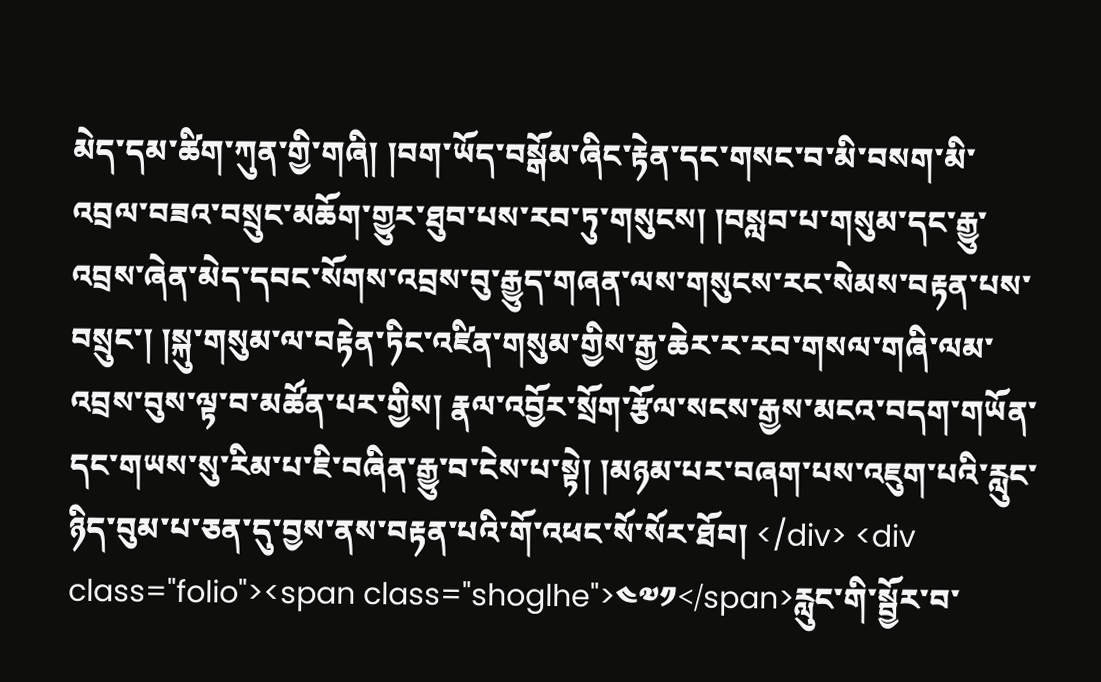མེད་དམ་ཚིག་ཀུན་གྱི་གཞི། །བག་ཡོད་བསྒོམ་ཞིང་རྟེན་དང་གསང་བ་མི་བསག་མི་འབྲལ་བཟའ་བསྲུང་མཆོག་གྱུར་ཐུབ་པས་རབ་ཏུ་གསུངས། །བསླབ་པ་གསུམ་དང་རྒྱུ་འབྲས་ཞེན་མེད་དབང་སོགས་འབྲས་བུ་རྒྱུད་གཞན་ལས་གསུངས་རང་སེམས་བརྟན་པས་བསྲུང་། །སྐུ་གསུམ་ལ་བརྟེན་ཏིང་འཛིན་གསུམ་གྱིས་རྒྱ་ཆེར་ར་རབ་གསལ་གཞི་ལམ་འབྲས་བུས་ལྟ་བ་མཚོན་པར་གྱིས། རྣལ་འབྱོར་སྲོག་རྩོལ་སངས་རྒྱས་མངའ་བདག་གཡོན་དང་གཡས་སུ་རིམ་པ་ཇི་བཞིན་རྒྱུ་བ་ངེས་པ་སྟེ། །མཉམ་པར་བཞག་པས་འཇུག་པའི་རླུང་ཉིད་བུམ་པ་ཅན་དུ་བྱས་ནས་བརྟན་པའི་གོ་འཕང་སོ་སོར་ཐོབ། </div> <div class="folio"><span class="shoglhe">༤༧༡</span>རླུང་གི་སྦྱོར་བ་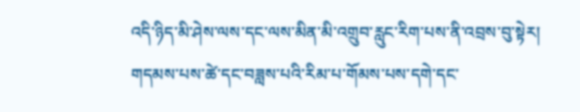འདི་ཉིད་མི་ཤེས་ལས་དང་ལས་མིན་མི་འགྲུབ་རླུང་རིག་པས་ནི་འབྲས་བུ་སྟེར། གདམས་པས་ཚེ་དང་བཟླས་པའི་རིམ་པ་གོམས་པས་དགེ་དང་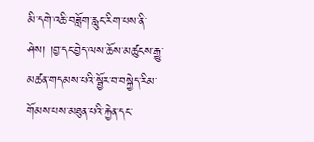མི་དགེ་འཆི་བཟློག་རླུང་རིག་པས་ནི་ཤེས། །བྱ་དང་བྱེད་ལས་ཆོས་མཚུངས་རྒྱུ་མཚན་གདམས་པའི་སྦྱོར་བ་བསྐྱེད་རིམ་གོམས་པས་མཐུན་པའི་རྐྱེན་དང་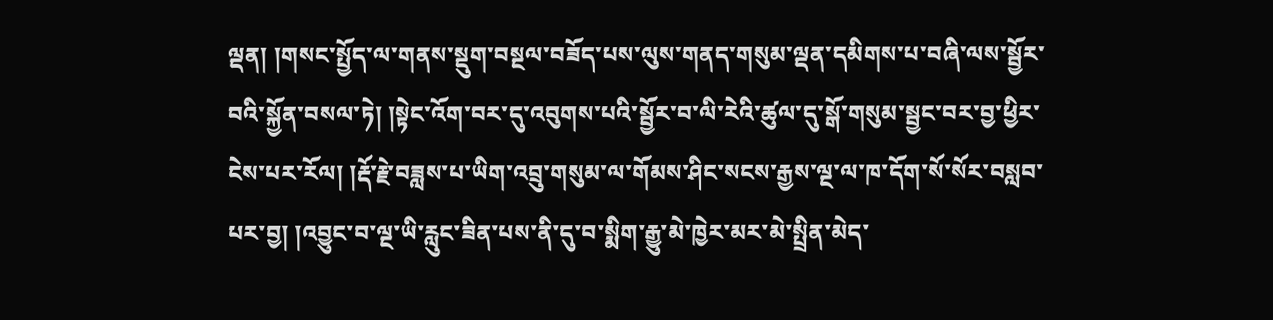ལྡན། །གསང་སྤྱོད་ལ་གནས་སྡུག་བསྔལ་བཟོད་པས་ལུས་གནད་གསུམ་ལྡན་དམིགས་པ་བཞི་ལས་སྦྱོར་བའི་སྐྱོན་བསལ་ཏེ། །སྟེང་འོག་བར་དུ་འབུགས་པའི་སྦྱོར་བ་ལི་རེའི་ཚུལ་དུ་སྒོ་གསུམ་སྦྱང་བར་བྱ་ཕྱིར་ངེས་པར་རོལ། །རྡོ་རྗེ་བཟླས་པ་ཡིག་འབྲུ་གསུམ་ལ་གོམས་ཤིང་སངས་རྒྱས་ལྔ་ལ་ཁ་དོག་སོ་སོར་བསླབ་པར་བྱ། །འབྱུང་བ་ལྔ་ཡི་རླུང་ཟིན་པས་ནི་དུ་བ་སྨིག་རྒྱུ་མེ་ཁྱེར་མར་མེ་སྤྲིན་མེད་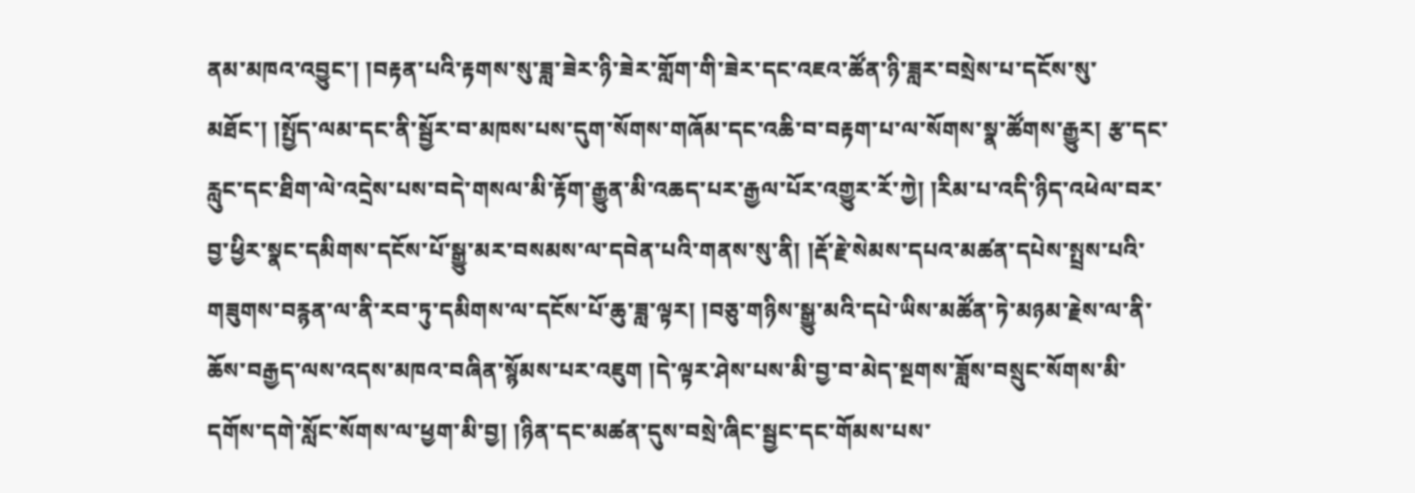ནམ་མཁའ་འབྱུང་། །བརྟན་པའི་རྟགས་སུ་ཟླ་ཟེར་ཉི་ཟེར་གློག་གི་ཟེར་དང་འཇའ་ཚོན་ཉི་ཟླར་བསྲེས་པ་དངོས་སུ་མཐོང་། །སྤྱོད་ལམ་དང་ནི་སྦྱོར་བ་མཁས་པས་དུག་སོགས་གཞོམ་དང་འཆི་བ་བརྟག་པ་ལ་སོགས་སྣ་ཚོགས་རྒྱུར། རྩ་དང་རླུང་དང་ཐིག་ལེ་འདྲེས་པས་བདེ་གསལ་མི་རྟོག་རྒྱུན་མི་འཆད་པར་རྒྱལ་པོར་འགྱུར་རོ་ཀྱེ། །རིམ་པ་འདི་ཉིད་འཕེལ་བར་བྱ་ཕྱིར་སྣང་དམིགས་དངོས་པོ་སྒྱུ་མར་བསམས་ལ་དབེན་པའི་གནས་སུ་ནི། །རྡོ་རྗེ་སེམས་དཔའ་མཚན་དཔེས་སྤྲས་པའི་གཟུགས་བརྙན་ལ་ནི་རབ་ཏུ་དམིགས་ལ་དངོས་པོ་ཆུ་ཟླ་ལྟར། །བཅུ་གཉིས་སྒྱུ་མའི་དཔེ་ཡིས་མཚོན་ཏེ་མཉམ་རྗེས་ལ་ནི་ཆོས་བརྒྱད་ལས་འདས་མཁའ་བཞིན་སྙོམས་པར་འཇུག །དེ་ལྟར་ཤེས་པས་མི་བྱ་བ་མེད་སྔགས་ཟློས་བསྲུང་སོགས་མི་དགོས་དགེ་སློང་སོགས་ལ་ཕྱག་མི་བྱ། །ཉིན་དང་མཚན་དུས་བསྲེ་ཞིང་སྦྱང་དང་གོམས་པས་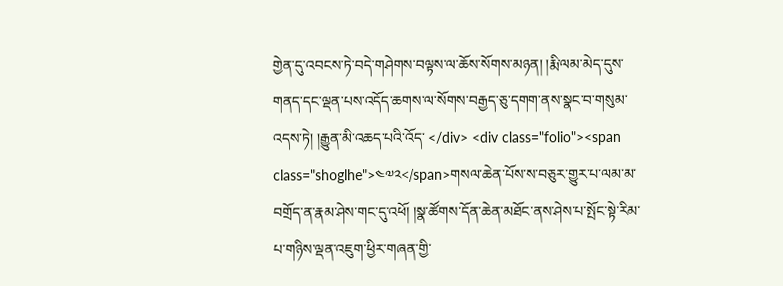གྱེན་དུ་འབངས་ཏེ་བདེ་གཤེགས་བལྟས་ལ་ཆོས་སོགས་མཉན། །རྨི་ལམ་མེད་དུས་གནད་དང་ལྡན་པས་འདོད་ཆགས་ལ་སོགས་བརྒྱད་ཅུ་དགག་ནས་སྣང་བ་གསུམ་འདས་ཏེ། །རྒྱུན་མི་འཆད་པའི་འོད་ </div> <div class="folio"><span class="shoglhe">༤༧༢</span>གསལ་ཆེན་པོས་ས་བཅུར་གྱུར་པ་ལམ་མ་བགྲོད་ན་རྣམ་ཤེས་གང་དུ་འཕོ། །སྣ་ཚོགས་དོན་ཆེན་མཐོང་ནས་ཤེས་པ་སྤོང་སྟེ་རིམ་པ་གཉིས་ལྡན་འཇུག་ཕྱིར་གཞན་གྱི་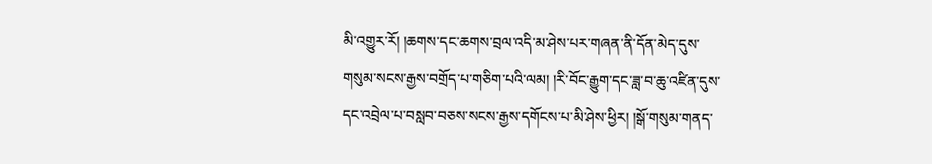མི་འགྱུར་རོ། །ཆགས་དང་ཆགས་བྲལ་འདི་མ་ཤེས་པར་གཞན་ནི་དོན་མེད་དུས་གསུམ་སངས་རྒྱས་བགྲོད་པ་གཅིག་པའི་ལམ། །རི་བོང་རྒྱུག་དང་ཟླ་བ་ཆུ་འཛིན་དུས་དང་འབྲེལ་པ་བསླབ་བཅས་སངས་རྒྱས་དགོངས་པ་མི་ཤེས་ཕྱིར། །སྒོ་གསུམ་གནད་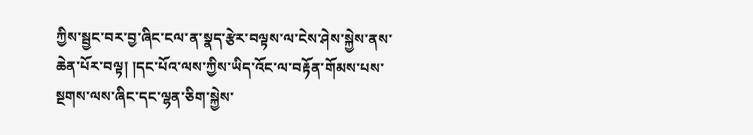ཀྱིས་སྦྱང་བར་བྱ་ཞིང་ངལ་ན་སྣད་རྩེར་བལྟས་ལ་ངེས་ཤེས་སྐྱེས་ནས་ཆེན་པོར་བལྟ། །དང་པོའ་ལས་ཀྱིས་ཡིད་འོང་ལ་བརྟོན་གོམས་པས་སྔགས་ལས་ཞིང་དང་ལྷན་ཅིག་སྐྱེས་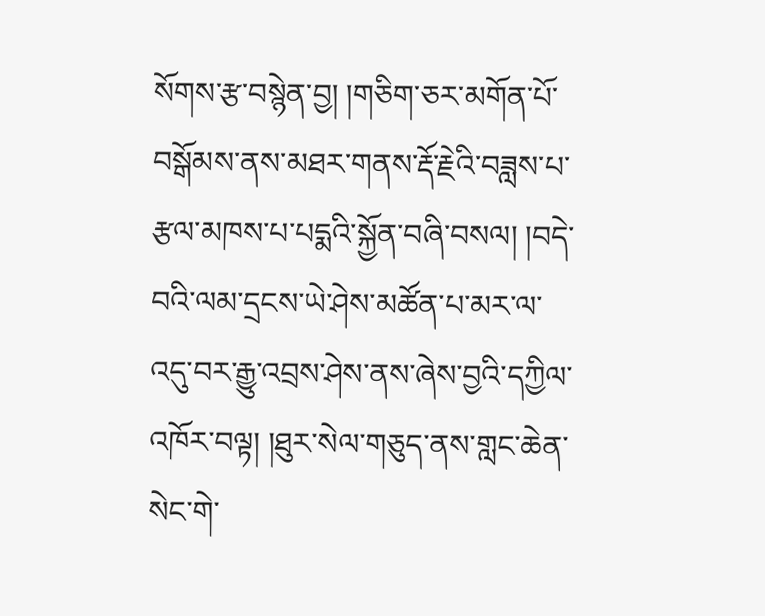སོགས་རྩ་བསྙེན་བྱ། །གཅིག་ཅར་མགོན་པོ་བསྒོམས་ནས་མཐར་གནས་རྡོ་རྗེའི་བཟླས་པ་རྩལ་མཁས་པ་པདྨའི་སྐྱོན་བཞི་བསལ། །བདེ་བའི་ལམ་དྲངས་ཡེ་ཤེས་མཚོན་པ་མར་ལ་འདུ་བར་རྒྱུ་འབྲས་ཤེས་ནས་ཞེས་བྱའི་དཀྱིལ་འཁོར་བལྟ། །ཐུར་སེལ་གཅུད་ནས་གླང་ཆེན་སེང་གེ་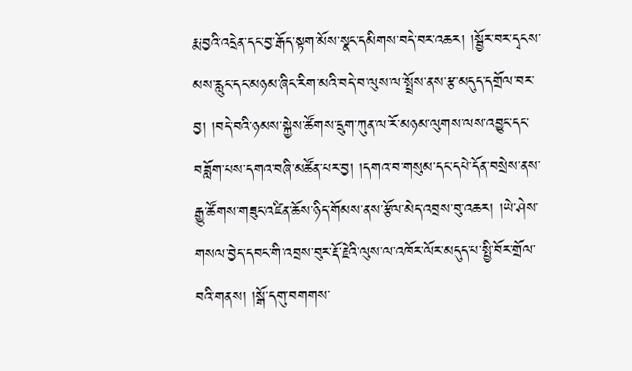རྨ་བྱའི་འདྲེན་དང་བྱ་རྒོད་སྟག་མོས་སྣང་དམིགས་བདེ་བར་འཆར། །སྦྱོར་བར་དྭངས་མས་རླུང་དང་མཉམ་ཞིང་རིག་མའི་བདེ་བ་ལུས་ལ་སྤྲོས་ནས་རྩ་མདུད་དགྲོལ་བར་བྱ། །བདེ་བའི་ཉམས་སྐྱེས་ཚོགས་དྲུག་ཀུན་ལ་རོ་མཉམ་ལུགས་ལས་འབྱུང་དང་བཟློག་པས་དགའ་བཞི་མཚོན་པར་བྱ། །དགའ་བ་གསུམ་དང་དཔེ་དོན་བསྲེས་ནས་རྒྱུ་ཚོགས་གཟུང་འཛིན་ཆོས་ཉིད་གོམས་ནས་རྩོལ་མེད་འབྲས་བུ་འཆར། །ཡེ་ཤེས་གསལ་བྱེད་དབང་གི་འབྲས་བུར་རྡོ་རྗེའི་ལུས་ལ་འཁོར་ལོར་མདུད་པ་སྤྱི་བོར་གྲོལ་བའི་གནས། །སྒོ་དགུ་བགགས་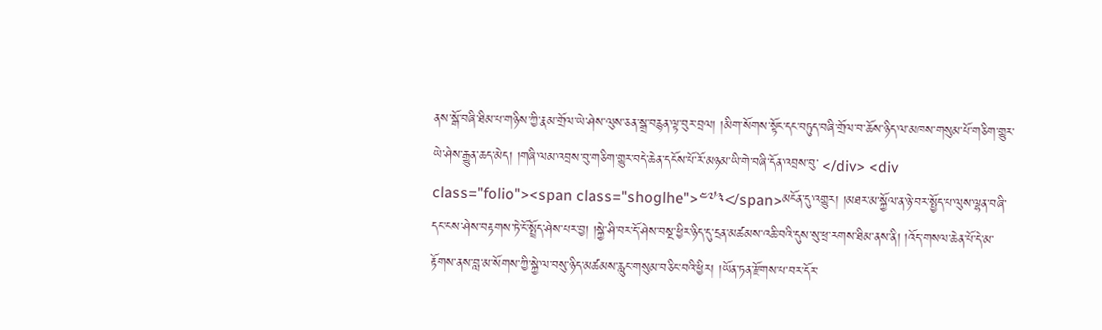ནས་སྒོ་བཞི་ཐིམ་པ་གཉིས་ཀྱི་རྣམ་གྲོལ་ཡེ་ཤེས་ལུས་ཅན་སྒྲ་བརྙན་ལྟ་བུར་བྲལ། །མིག་སོགས་སྟོང་དང་བཏུད་བཞི་གྲོལ་བ་ཆོས་ཉིད་ལ་མཁས་གསུམ་པོ་གཅིག་གྱུར་ཡེ་ཤེས་རྒྱུན་ཆད་མེད། །གཞི་ལམ་འབྲས་བུ་གཅིག་གྱུར་བདེ་ཆེན་དངོས་པོ་རོ་མཉམ་ཡི་གེ་བཞི་དོན་འབྲས་བུ་ </div> <div class="folio"><span class="shoglhe">༤༧༣</span>མངོན་དུ་འགྱུར། །མཐར་མ་སྐྱོལ་ན་ཉེ་བར་སྤྱོད་པ་ལུས་ལྷན་བཞི་དང་ངས་ཤེས་བརྟགས་ཏེ་ངོ་སྤྲོད་ཤེས་པར་བྱ། །སྐྱེ་ཤི་བར་དོ་ཤེས་བསྔ་ཕྱིར་ཉིད་དུ་དྲན་མཚམས་འཆི་བའི་དུས་སུ་ཕྲ་རགས་ཐིམ་ནས་ནི། །འོད་གསལ་ཆེན་པོ་དེ་མ་རྟོགས་ནས་བླ་མ་སོགས་ཀྱི་སྐྱེ་ལ་བསུ་ཉིད་མཚམས་རླུང་གསུམ་བཅིང་བའི་ཕྱིར། །ཡོན་ཏན་རྫོགས་པ་བར་དོར་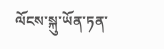ལོངས་སྐུ་ཡོན་ཏན་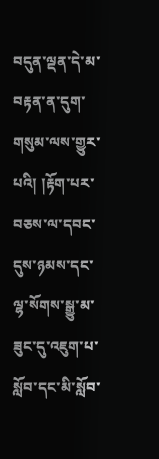བདུན་ལྡན་དེ་མ་བརྟན་ན་དུག་གསུམ་ལས་གྱུར་པའི། །རྟོག་པར་བཅས་ལ་དབང་དུས་ཉམས་དང་ལྷ་སོགས་སྒྱུ་མ་ཟུང་དུ་འཇུག་པ་སློབ་དང་མི་སློབ་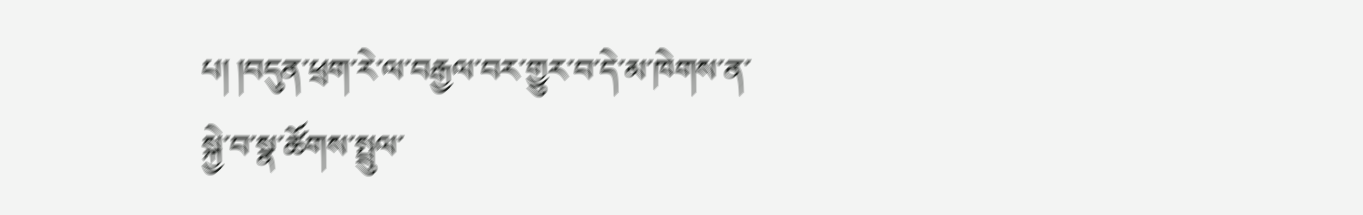པ། །བདུན་ཕྲག་རེ་ལ་བརྒྱལ་བར་གྱུར་བ་དེ་མ་ཁེགས་ན་སྐྱེ་བ་སྣ་ཚོགས་སྤྲུལ་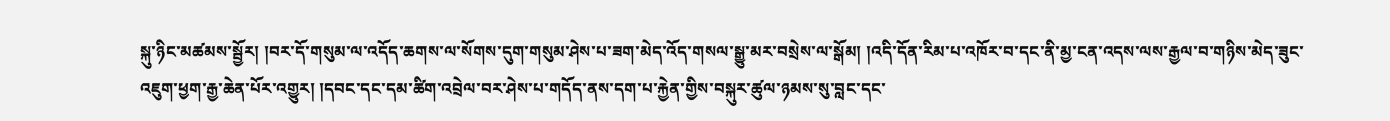སྐུ་ཉིང་མཚམས་སྦྱོར། །བར་དོ་གསུམ་ལ་འདོད་ཆགས་ལ་སོགས་དུག་གསུམ་ཤེས་པ་ཟག་མེད་འོད་གསལ་སྒྱུ་མར་བསྲེས་ལ་སྒོམ། །འདི་དོན་རིམ་པ་འཁོར་བ་དང་ནི་མྱ་ངན་འདས་ལས་རྒྱལ་བ་གཉིས་མེད་ཟུང་འཇུག་ཕྱག་རྒྱ་ཆེན་པོར་འགྱུར། །དབང་དང་དམ་ཚིག་འབྲེལ་བར་ཤེས་པ་གདོད་ནས་དག་པ་རྐྱེན་གྱིས་བསྐུར་ཚུལ་ཉམས་སུ་བླང་དང་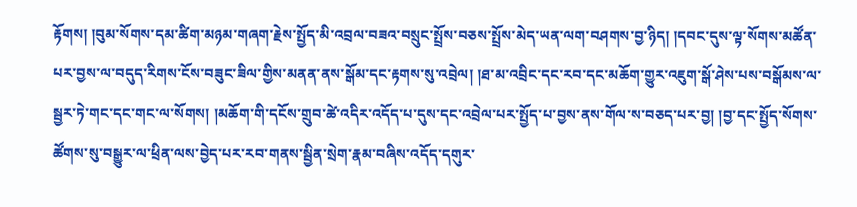རྟོགས། །བུམ་སོགས་དམ་ཚིག་མཉམ་གཞག་རྗེས་སྤྱོད་མི་འབྲལ་བཟའ་བསྲུང་སྤྲོས་བཅས་སྤྲོས་མེད་ཡན་ལག་བཤགས་བྱ་ཉིད། །དབང་དུས་ལྟ་སོགས་མཚོན་པར་བྱས་ལ་བདུད་རིགས་ངོས་བཟུང་ཟིལ་གྱིས་མནན་ནས་སྒོམ་དང་རྟགས་སུ་འབྲེལ། །ཐ་མ་འབྲིང་དང་རབ་དང་མཆོག་གྱུར་འཇུག་སྒོ་ཤེས་པས་བསྒོམས་ལ་སྦྱར་ཏེ་གང་དང་གང་ལ་སོགས། །མཆོག་གི་དངོས་གྲུབ་ཚེ་འདིར་འདོད་པ་དུས་དང་འབྲེལ་པར་སྤྱོད་པ་བྱས་ནས་གོལ་ས་བཅད་པར་བྱ། །བྱ་དང་སྤྱོད་སོགས་ཚོགས་སུ་བསྒྱུར་ལ་ཕྲིན་ལས་བྱེད་པར་རབ་གནས་སྦྱིན་སྲེག་རྣམ་བཞིས་འདོད་དགུར་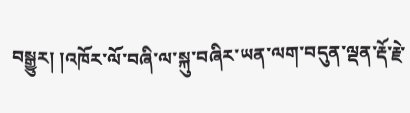བསྒྱུར། །འཁོར་ལོ་བཞི་ལ་སྐུ་བཞིར་ཡན་ལག་བདུན་ལྡན་རྡོ་རྗེ་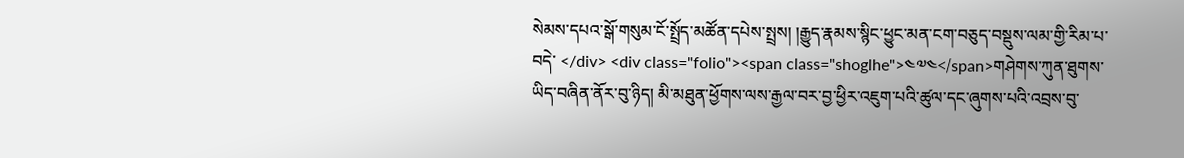སེམས་དཔའ་སྒོ་གསུམ་ངོ་སྤྲོད་མཚོན་དཔེས་སྤྲས། །རྒྱུད་རྣམས་སྙིང་ཕྱུང་མན་ངག་བཅུད་བསྡུས་ལམ་གྱི་རིམ་པ་བདེ་ </div> <div class="folio"><span class="shoglhe">༤༧༤</span>གཤེགས་ཀུན་ཐུགས་ཡིད་བཞིན་ནོར་བུ་ཉིད། མི་མཐུན་ཕྱོགས་ལས་རྒྱལ་བར་བྱ་ཕྱིར་འཇུག་པའི་ཚུལ་དང་ཞུགས་པའི་འབྲས་བུ་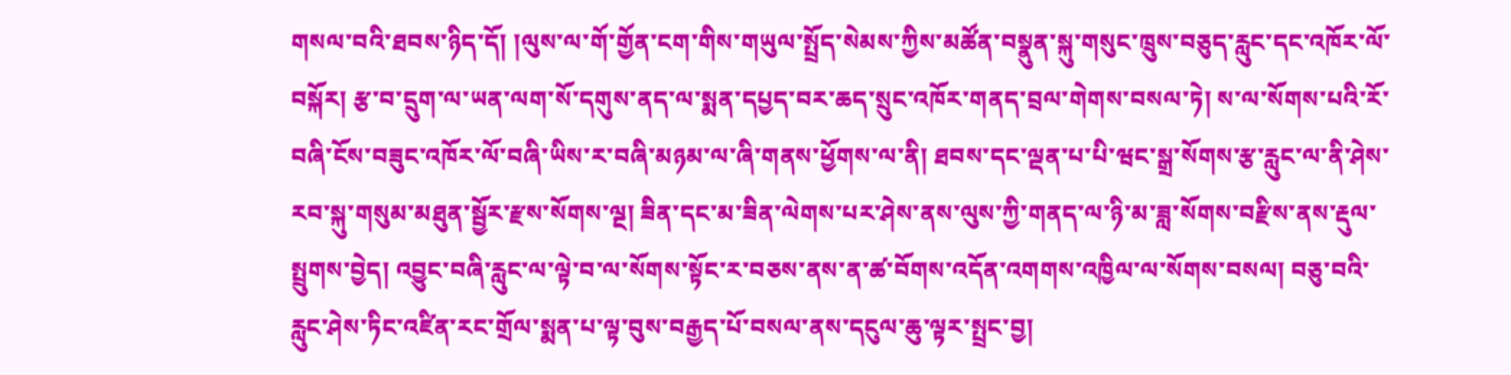གསལ་བའི་ཐབས་ཉིད་དོ། །ལུས་ལ་གོ་གྱོན་ངག་གིས་གཡུལ་སྤྲོད་སེམས་ཀྱིས་མཚོན་བསྣུན་སྐུ་གསུང་ཁྲུས་བཅུད་རླུང་དང་འཁོར་ལོ་བསྐོར། རྩ་བ་དྲུག་ལ་ཡན་ལག་སོ་དགུས་ནད་ལ་སྨན་དཔྱད་བར་ཆད་སྲུང་འཁོར་གནད་བྲལ་གེགས་བསལ་ཏེ། ས་ལ་སོགས་པའི་རོ་བཞི་ངོས་བཟུང་འཁོར་ལོ་བཞི་ཡིས་ར་བཞི་མཉམ་ལ་ཞི་གནས་ཕྱོགས་ལ་ནི། ཐབས་དང་ལྡན་པ་པི་ཝང་སྒྲ་སོགས་རྩ་རླུང་ལ་ནི་ཤེས་རབ་སྐུ་གསུམ་མཐུན་སྦྱོར་རྫས་སོགས་ལྔ། ཟིན་དང་མ་ཟིན་ལེགས་པར་ཤེས་ནས་ལུས་ཀྱི་གནད་ལ་ཉི་མ་ཟླ་སོགས་བརྫིས་ནས་རྡུལ་སྤྲུགས་བྱེད། འབྱུང་བཞི་རླུང་ལ་ལྟེ་བ་ལ་སོགས་སྟོང་ར་བཅས་ནས་ན་ཚ་བོགས་འདོན་འགགས་འཁྱིལ་ལ་སོགས་བསལ། བཅུ་བའི་རླུང་ཤེས་ཏིང་འཛིན་རང་གྲོལ་སྨན་པ་ལྟ་བུས་བརྒྱད་པོ་བསལ་ནས་དངུལ་ཆུ་ལྟར་སྤྲང་བྱ།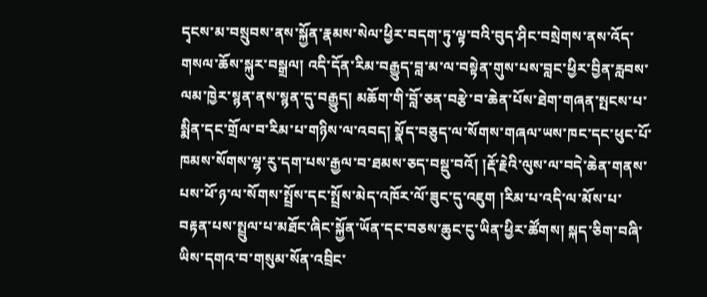དྭངས་མ་བསྲུབས་ནས་སྐྱོན་རྣམས་སེལ་ཕྱིར་བདག་ཏུ་ལྟ་བའི་བུད་ཤིང་བསྲེགས་ནས་འོད་གསལ་ཆོས་སྐུར་བསྒྲལ། འདི་དོན་རིམ་བརྒྱུད་བླ་མ་ལ་བསྟེན་གུས་པས་བླང་ཕྱིར་བྱིན་རླབས་ལམ་ཁྱེར་སྙན་ནས་སྙན་དུ་བརྒྱུད། མཆོག་གི་བློ་ཅན་བརྩེ་བ་ཆེན་པོས་ཐེག་གཞན་སྤངས་པ་སྨིན་དང་གྲོལ་བ་རིམ་པ་གཉིས་ལ་འབད། སྣོད་བཅུད་ལ་སོགས་གཞལ་ཡས་ཁང་དང་ཕུང་པོ་ཁམས་སོགས་ལྷ་རུ་དག་པས་རྒྱལ་བ་ཐམས་ཅད་བསྡུ་བའོ། །རྡོ་རྗེའི་ལུས་ལ་བདེ་ཆེན་གནས་པས་ཕོ་ཉ་ལ་སོགས་སྤྲོས་དང་སྤྲོས་མེད་འཁོར་ལོ་ཟུང་དུ་འཇུག །རིམ་པ་འདི་ལ་མོས་པ་བརྟན་པས་སྤྲུལ་པ་མཐོང་ཞིང་སྐྱོན་ཡོན་དང་བཅས་ཆུང་ངུ་ཡིན་ཕྱིར་ཚོགས། སྐད་ཅིག་བཞི་ཡིས་དགའ་བ་གསུམ་སོན་འབྲིང་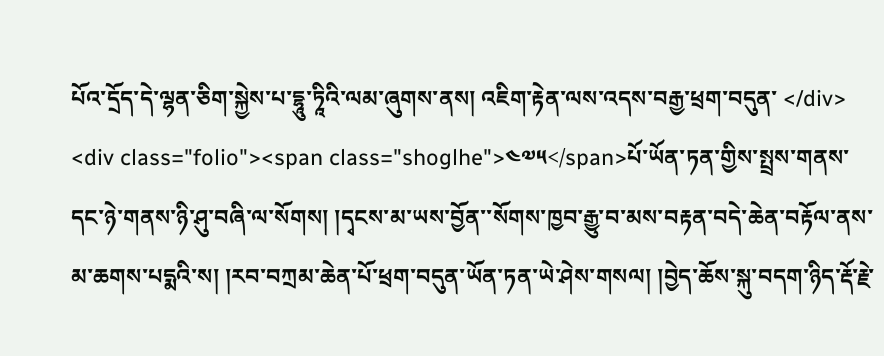པོའ་དྲོད་དེ་ལྷན་ཅིག་སྐྱེས་པ་དྷཱུ་ཏཱིའི་ལམ་ཞུགས་ནས། འཇིག་རྟེན་ལས་འདས་བརྒྱ་ཕྲག་བདུན་ </div> <div class="folio"><span class="shoglhe">༤༧༥</span>པོ་ཡོན་ཏན་གྱིས་སྤྲས་གནས་དང་ཉེ་གནས་ཉི་ཤུ་བཞི་ལ་སོགས། །དྭངས་མ་ཡས་བྱོན་་སོགས་ཁྱབ་རྒྱུ་བ་མས་བརྟན་བདེ་ཆེན་བརྟོལ་ནས་མ་ཆགས་པདྨའི་ས། །རབ་བཀྲམ་ཆེན་པོ་ཕྲག་བདུན་ཡོན་ཏན་ཡེ་ཤེས་གསལ། །བྱེད་ཆོས་སྐུ་བདག་ཉིད་རྡོ་རྗེ་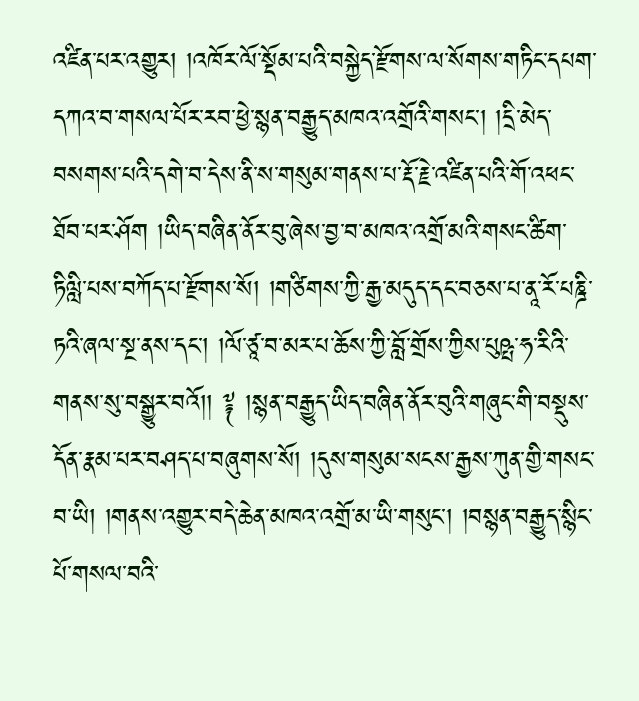འཛིན་པར་འགྱུར། །འཁོར་ལོ་སྡོམ་པའི་བསྐྱེད་རྫོགས་ལ་སོགས་གཏིང་དཔག་དཀའ་བ་གསལ་པོར་རབ་ཕྱེ་སྙན་བརྒྱུད་མཁའ་འགྲོའི་གསང་། །དྲི་མེད་བསགས་པའི་དགེ་བ་དེས་ནི་ས་གསུམ་གནས་པ་རྡོ་རྗེ་འཛིན་པའི་གོ་འཕང་ཐོབ་པར་ཤོག །ཡིད་བཞིན་ནོར་བུ་ཞེས་བྱ་བ་མཁའ་འགྲོ་མའི་གསང་ཚིག་ཏིལླི་པས་བཀོད་པ་རྫོགས་སོ། །གཙིགས་ཀྱི་རྒྱ་མདུད་དང་བཅས་པ་ནཱ་རོ་པཎྜི་ཏའི་ཞལ་སྔ་ནས་དང་། །ལོ་ཙཱ་བ་མར་པ་ཆོས་ཀྱི་བློ་གྲོས་ཀྱིས་པུཥྤ་ཧ་རིའི་གནས་སུ་བསྒྱུར་བའོ།། ༈ །སྙན་བརྒྱུད་ཡིད་བཞིན་ནོར་བུའི་གཞུང་གི་བསྡུས་དོན་རྣམ་པར་བཤད་པ་བཞུགས་སོ། །དུས་གསུམ་སངས་རྒྱས་ཀུན་གྱི་གསང་བ་ཡི། །གནས་འགྱུར་བདེ་ཆེན་མཁའ་འགྲོ་མ་ཡི་གསུང་། །བསྙན་བརྒྱུད་སྙིང་པོ་གསལ་བའི་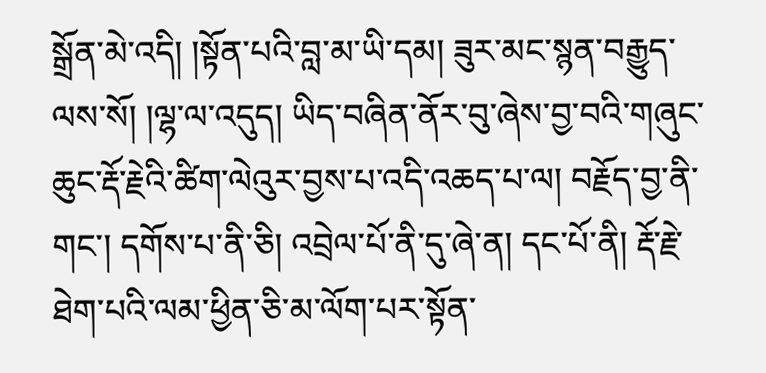སྒྲོན་མེ་འདི། །སྟོན་པའི་བླ་མ་ཡི་དམ། ཟུར་མང་སྙན་བརྒྱུད་ལས་སོ། །ལྷ་ལ་འདུད། ཡིད་བཞིན་ནོར་བུ་ཞེས་བྱ་བའི་གཞུང་ཆུང་རྡོ་རྗེའི་ཚིག་ལེའུར་བྱས་པ་འདི་འཆད་པ་ལ། བརྗོད་བྱ་ནི་གང་། དགོས་པ་ནི་ཅི། འབྲེལ་པོ་ནི་དུ་ཞེ་ན། དང་པོ་ནི། རྡོ་རྗེ་ཐེག་པའི་ལམ་ཕྱིན་ཅི་མ་ལོག་པར་སྟོན་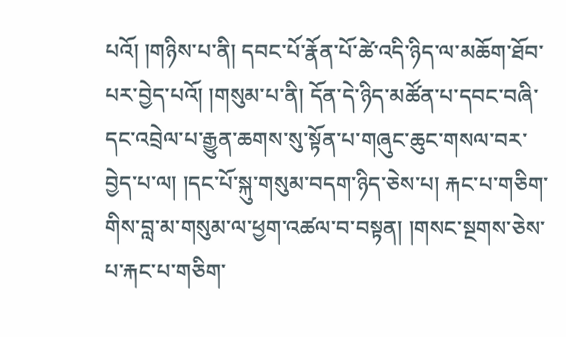པའོ། །གཉིས་པ་ནི། དབང་པོ་རྣོན་པོ་ཚེ་འདི་ཉིད་ལ་མཆོག་ཐོབ་པར་བྱེད་པའོ། །གསུམ་པ་ནི། དོན་དེ་ཉིད་མཚོན་པ་དབང་བཞི་དང་འབྲེལ་པ་རྒྱུན་ཆགས་སུ་སྟོན་པ་གཞུང་ཆུང་གསལ་བར་བྱེད་པ་ལ། །དང་པོ་སྐུ་གསུམ་བདག་ཉིད་ཅེས་པ། རྐང་པ་གཅིག་གིས་བླ་མ་གསུམ་ལ་ཕྱག་འཚལ་བ་བསྟན། །གསང་སྔགས་ཅེས་པ་རྐང་པ་གཅིག་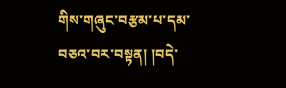གིས་གཞུང་བརྩམ་པ་དམ་བཅའ་བར་བསྟན། །བདེ་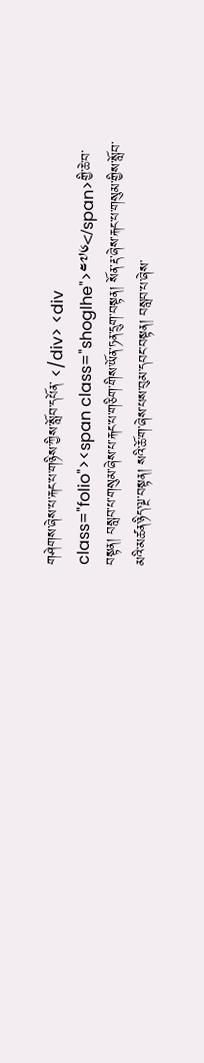གཤེགས་ཞེས་པ་རྐང་པ་གཉིས་ཀྱིས་སློབ་དཔོན་ </div> <div class="folio"><span class="shoglhe">༤༧༦</span>གྱི་ཆེ་བ་བསྟན། བསླབ་པ་གསུམ་ཞེས་པ་རྐང་པ་གཅིག་གིས་ཡོན་ཏན་དྲུག་བསྟན། སོན་རྡ་ཞེས་རྐང་པ་གསུམ་གྱིས་སློབ་མའི་མཚན་ཉིད་ལྔ་བསྟན། སའི་ཆོ་ག་ཞེས་པས་བུམ་དབང་བསྟན། བསླབ་པ་ཞེས་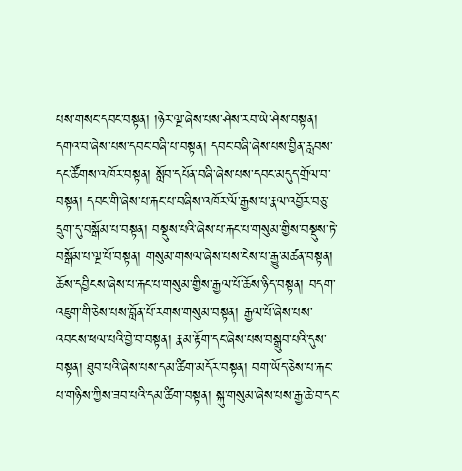པས་གསང་དབང་བསྟན། །ཉེར་ལྔ་ཞེས་པས་ཤེས་རབ་ཡེ་ཤེས་བསྟན། དགའ་བ་ཞེས་པས་དབང་བཞི་པ་བསྟན། དབང་བཞི་ཞེས་པས་བྱིན་རླབས་དང་ཚོགས་འཁོར་བསྟན། སློབ་དཔོན་བཞི་ཞེས་པས་དབང་མདུད་གྲོལ་བ་བསྟན། དབང་གི་ཞེས་པ་རྐང་པ་བཞིས་འཁོར་ལོ་རྒྱས་པ་རྣལ་འབྱོར་བཅུ་དྲུག་དུ་བསྒོམ་པ་བསྟན། བསྡུས་པའི་ཞེས་པ་རྐང་པ་གསུམ་གྱིས་བསྡུས་ཏེ་བསྒོམ་པ་ལྔ་པོ་བསྟན། གསུམ་གསལ་ཞེས་པས་ངེས་པ་རྒྱུ་མཚན་བསྟན། ཆོས་དབྱིངས་ཞེས་པ་རྐང་པ་གསུམ་གྱིས་རྒྱལ་པོ་ཆོས་ཉིད་བསྟན། བདག་འཇུག་གི་ཅེས་པས་བློན་པོ་རགས་གསུམ་བསྟན། རྒྱལ་པོ་ཞེས་པས་འབངས་ཕལ་པའི་བྱེ་བ་བསྟན། རྣམ་རྟོག་དང་ཞེས་པས་བསྒྲུབ་པའི་དུས་བསྟན། ཐུབ་པའི་ཞེས་པས་དམ་ཚིག་མདོར་བསྟན། བག་ཡོད་ཅེས་པ་རྐང་པ་གཉིས་ཀྱིས་ཟབ་པའི་དམ་ཚིག་བསྟན། སྐུ་གསུམ་ཞེས་པས་རྒྱ་ཆེ་བ་དང་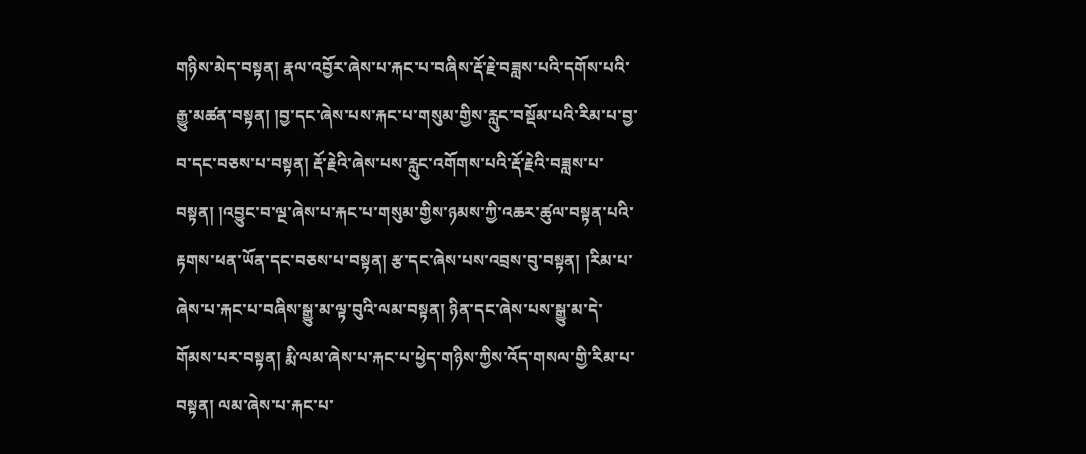གཉིས་མེད་བསྟན། རྣལ་འབྱོར་ཞེས་པ་རྐང་པ་བཞིས་རྡོ་རྗེ་བཟླས་པའི་དགོས་པའི་རྒྱུ་མཚན་བསྟན། །བྱ་དང་ཞེས་པས་རྐང་པ་གསུམ་གྱིས་རླུང་བསྡོམ་པའི་རིམ་པ་བྱ་བ་དང་བཅས་པ་བསྟན། རྡོ་རྗེའི་ཞེས་པས་རླུང་འགོགས་པའི་རྡོ་རྗེའི་བཟླས་པ་བསྟན། །འབྱུང་བ་ལྔ་ཞེས་པ་རྐང་པ་གསུམ་གྱིས་ཉམས་ཀྱི་འཆར་ཚུལ་བསྟན་པའི་རྟགས་ཕན་ཡོན་དང་བཅས་པ་བསྟན། རྩ་དང་ཞེས་པས་འབྲས་བུ་བསྟན། །རིམ་པ་ཞེས་པ་རྐང་པ་བཞིས་སྒྱུ་མ་ལྟ་བུའི་ལམ་བསྟན། ཉིན་དང་ཞེས་པས་སྒྱུ་མ་དེ་གོམས་པར་བསྟན། རྨི་ལམ་ཞེས་པ་རྐང་པ་ཕྱེད་གཉིས་ཀྱིས་འོད་གསལ་གྱི་རིམ་པ་བསྟན། ལམ་ཞེས་པ་རྐང་པ་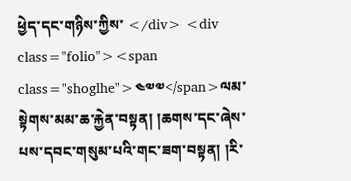ཕྱེད་དང་གཉིས་ཀྱིས་ </div> <div class="folio"><span class="shoglhe">༤༧༧</span>ལམ་སྟེགས་མམ་ཆ་རྐྱེན་བསྟན། །ཆགས་དང་ཞེས་པས་དབང་གསུམ་པའི་གང་ཟག་བསྟན། །རི་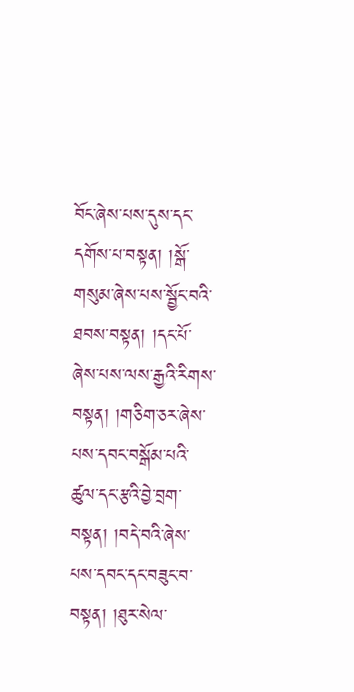བོང་ཞེས་པས་དུས་དང་དགོས་པ་བསྟན། །སྒོ་གསུམ་ཞེས་པས་སྦྱོང་བའི་ཐབས་བསྟན། །དང་པོ་ཞེས་པས་ལས་རྒྱའི་རིགས་བསྟན། །གཅིག་ཅར་ཞེས་པས་དབང་བསྒོམ་པའི་ཚུལ་དང་རྩའི་བྱེ་བྲག་བསྟན། །བདེ་བའི་ཞེས་པས་དབང་དང་བཟུང་བ་བསྟན། །ཐུར་སེལ་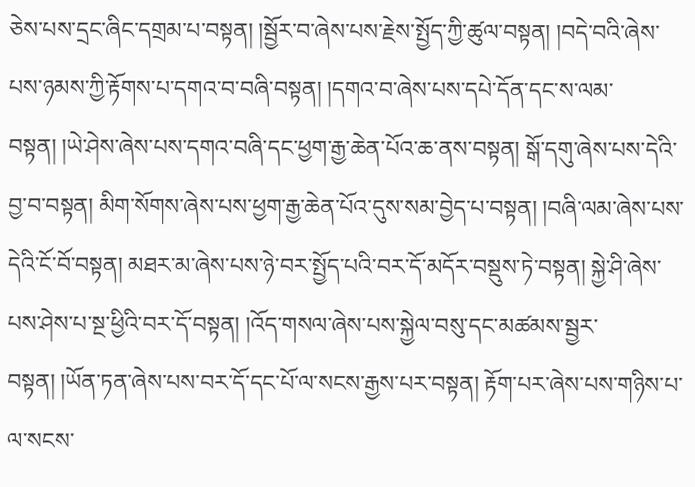ཅེས་པས་དྲང་ཞིང་དགྲམ་པ་བསྟན། །སྦྱོར་བ་ཞེས་པས་རྗེས་སྤྱོད་ཀྱི་ཚུལ་བསྟན། །བདེ་བའི་ཞེས་པས་ཉམས་ཀྱི་རྟོགས་པ་དགའ་བ་བཞི་བསྟན། །དགའ་བ་ཞེས་པས་དཔེ་དོན་དང་ས་ལམ་བསྟན། །ཡེ་ཤེས་ཞེས་པས་དགའ་བཞི་དང་ཕྱག་རྒྱ་ཆེན་པོའ་ཆ་ནས་བསྟན། སྒོ་དགུ་ཞེས་པས་དེའི་བྱ་བ་བསྟན། མིག་སོགས་ཞེས་པས་ཕྱག་རྒྱ་ཆེན་པོའ་དུས་སམ་བྱེད་པ་བསྟན། །བཞི་ལམ་ཞེས་པས་དེའི་ངོ་བོ་བསྟན། མཐར་མ་ཞེས་པས་ཉེ་བར་སྤྱོད་པའི་བར་དོ་མདོར་བསྡུས་ཏེ་བསྟན། སྐྱེ་ཤི་ཞེས་པས་ཤེས་པ་སྔ་ཕྱིའི་བར་དོ་བསྟན། །འོད་གསལ་ཞེས་པས་སྐྱེལ་བསུ་དང་མཚམས་སྦྱར་བསྟན། །ཡོན་ཏན་ཞེས་པས་བར་དོ་དང་པོ་ལ་སངས་རྒྱས་པར་བསྟན། རྟོག་པར་ཞེས་པས་གཉིས་པ་ལ་སངས་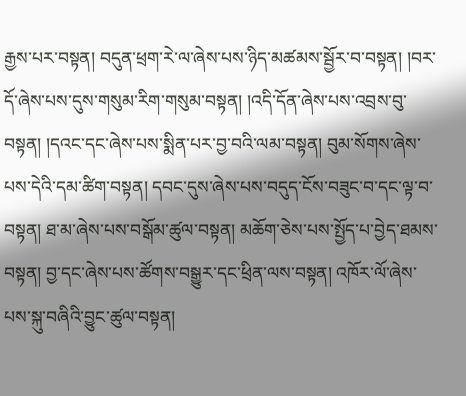རྒྱས་པར་བསྟན། བདུན་ཕྲག་རེ་ལ་ཞེས་པས་ཉིད་མཚམས་སྦྱོར་བ་བསྟན། །བར་དོ་ཞེས་པས་དུས་གསུམ་རིག་གསུམ་བསྟན། །འདི་དོན་ཞེས་པས་འབྲས་བུ་བསྟན། །དའང་དང་ཞེས་པས་སྨིན་པར་བྱ་བའི་ལམ་བསྟན། བུམ་སོགས་ཞེས་པས་དེའི་དམ་ཚིག་བསྟན། དབང་དུས་ཞེས་པས་བདུད་ངོས་བཟུང་བ་དང་ལྟ་བ་བསྟན། ཐ་མ་ཞེས་པས་བསྒོམ་ཚུལ་བསྟན། མཆོག་ཅེས་པས་སྤྱོད་པ་བྱེད་ཐམས་བསྟན། བྱ་དང་ཞེས་པས་ཚོགས་བསྒྱུར་དང་ཕྲིན་ལས་བསྟན། འཁོར་ལོ་ཞེས་པས་སྐུ་བཞིའི་བྱུང་ཚུལ་བསྟན།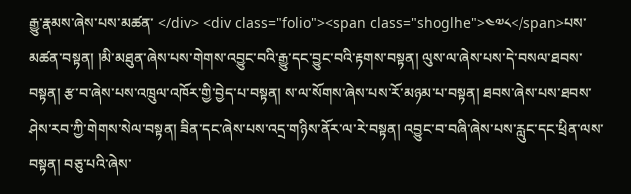རྒྱུ་རྣམས་ཞེས་པས་མཚན་ </div> <div class="folio"><span class="shoglhe">༤༧༨</span>པས་མཚན་བསྟན། །མི་མཐུན་ཞེས་པས་གེགས་འབྱུང་བའི་རྒྱུ་དང་བྱུང་བའི་རྟགས་བསྟན། ལུས་ལ་ཞེས་པས་དེ་བསལ་ཐབས་བསྟན། རྩ་བ་ཞེས་པས་འཁྲུལ་འཁོར་གྱི་བྱེད་པ་བསྟན། ས་ལ་སོགས་ཞེས་པས་རོ་མཉམ་པ་བསྟན། ཐབས་ཞེས་པས་ཐབས་ཤེས་རབ་ཀྱི་གེགས་སེལ་བསྟན། ཟིན་དང་ཞེས་པས་འདྲ་གཉིས་ནོར་ལ་རེ་བསྟན། འབྱུང་བ་བཞི་ཞེས་པས་རླུང་དང་ཕྲིན་ལས་བསྟན། བཅུ་པའི་ཞེས་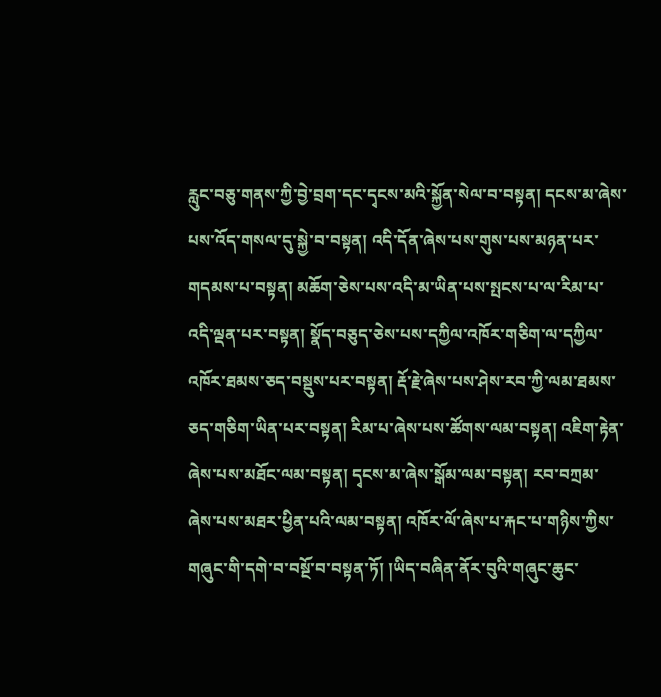རླུང་བཅུ་གནས་ཀྱི་བྱེ་བྲག་དང་དྭངས་མའི་སྐྱོན་སེལ་བ་བསྟན། དངས་མ་ཞེས་པས་འོད་གསལ་དུ་སྐྱེ་བ་བསྟན། འདི་དོན་ཞེས་པས་གུས་པས་མཉན་པར་གདམས་པ་བསྟན། མཆོག་ཅེས་པས་འདི་མ་ཡིན་པས་སྤངས་པ་ལ་རིམ་པ་འདི་ལྡན་པར་བསྟན། སྣོད་བཅུད་ཅེས་པས་དཀྱིལ་འཁོར་གཅིག་ལ་དཀྱིལ་འཁོར་ཐམས་ཅད་བསྡུས་པར་བསྟན། རྡོ་རྗེ་ཞེས་པས་ཤེས་རབ་ཀྱི་ལམ་ཐམས་ཅད་གཅིག་ཡིན་པར་བསྟན། རིམ་པ་ཞེས་པས་ཚོགས་ལམ་བསྟན། འཇིག་རྟེན་ཞེས་པས་མཐོང་ལམ་བསྟན། དྭངས་མ་ཞེས་སྒོམ་ལམ་བསྟན། རབ་བཀྲམ་ཞེས་པས་མཐར་ཕྱིན་པའི་ལམ་བསྟན། འཁོར་ལོ་ཞེས་པ་རྐང་པ་གཉིས་ཀྱིས་གཞུང་གི་དགེ་བ་བསྔོ་བ་བསྟན་ཏོ། །ཡིད་བཞིན་ནོར་བུའི་གཞུང་ཆུང་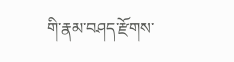གི་རྣམ་བཤད་རྫོགས་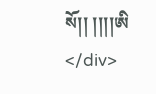སོ།། །།།།ཨི </div>